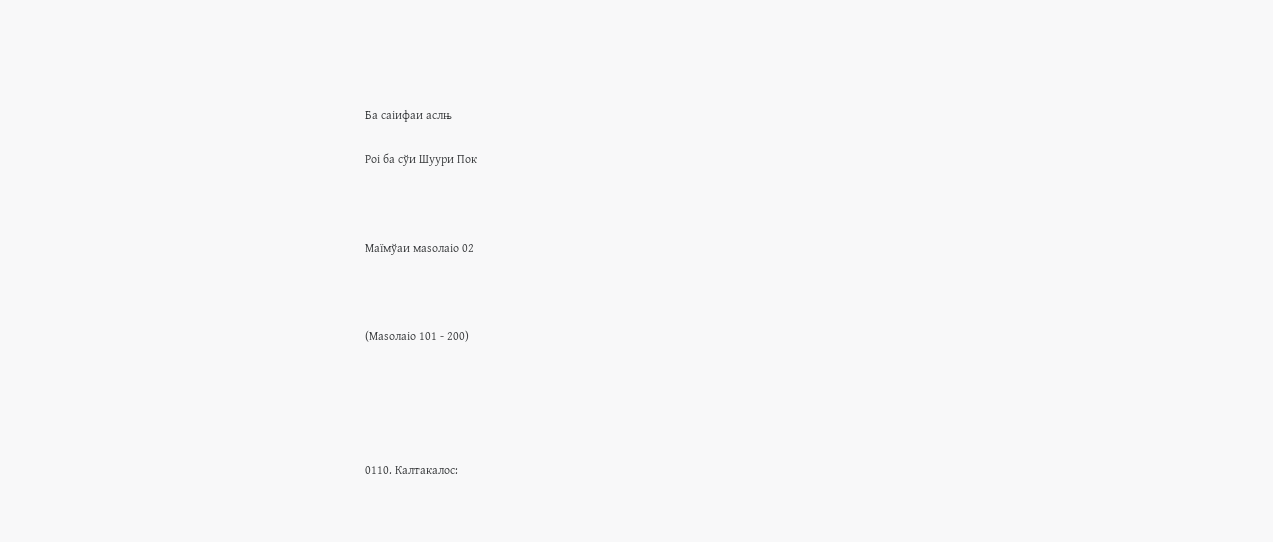Ба саіифаи аслњ

Роі ба сўи Шуури Пок



Маїмўаи маѕолаіо 02



(Маѕолаіо 101 - 200)





0110. Калтакалос: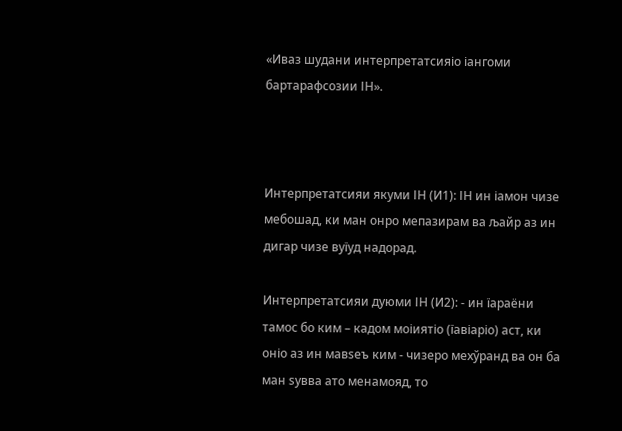«Иваз шудани интерпретатсияіо іангоми бартарафсозии ІН».



Интерпретатсияи якуми ІН (И1): ІН ин іамон чизе мебошад, ки ман онро мепазирам ва љайр аз ин дигар чизе вуїуд надорад.

Интерпретатсияи дуюми ІН (И2): - ин їараёни тамос бо ким – кадом моіиятіо (їавіаріо) аст, ки оніо аз ин мавѕеъ ким - чизеро мехўранд ва он ба ман ѕувва ато менамояд, то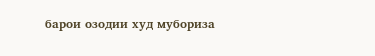барои озодии худ мубориза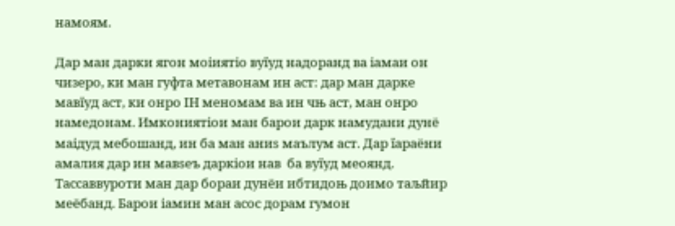намоям.

Дар ман дарки ягон моіиятіо вуїуд надоранд ва іамаи он чизеро, ки ман гуфта метавонам ин аст: дар ман дарке мавїуд аст, ки онро ІН меномам ва ин чњ аст, ман онро намедонам. Имкониятіои ман барои дарк намудани дунё маідуд мебошанд, ин ба ман аниѕ маълум аст. Дар їараёни амалия дар ин мавѕеъ даркіои нав  ба вуїуд меоянд. Тассаввуроти ман дар бораи дунёи ибтидоњ доимо таљйир меёбанд. Барои іамин ман асос дорам гумон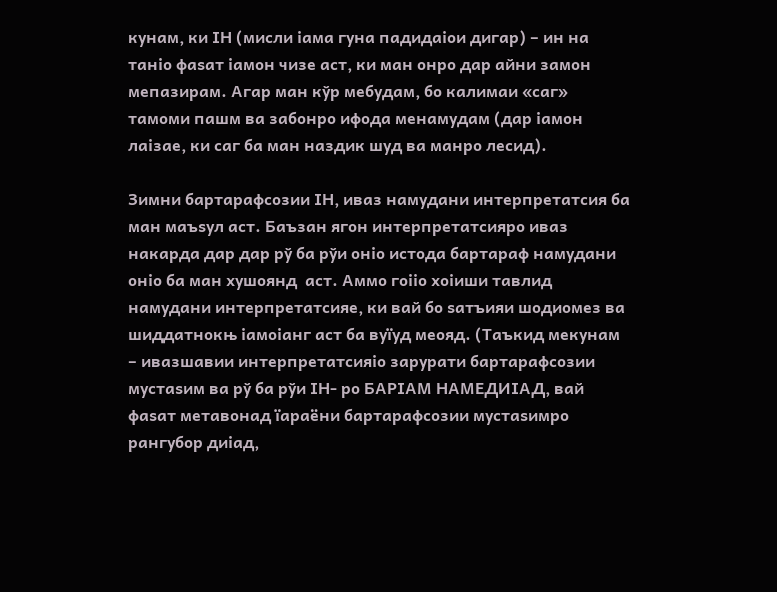кунам, ки ІН (мисли іама гуна падидаіои дигар) – ин на таніо фаѕат іамон чизе аст, ки ман онро дар айни замон мепазирам. Агар ман кўр мебудам, бо калимаи «саг» тамоми пашм ва забонро ифода менамудам (дар іамон лаізае, ки саг ба ман наздик шуд ва манро лесид).

Зимни бартарафсозии ІН, иваз намудани интерпретатсия ба ман маъѕул аст. Баъзан ягон интерпретатсияро иваз накарда дар дар рў ба рўи оніо истода бартараф намудани оніо ба ман хушоянд  аст. Аммо гоііо хоіиши тавлид намудани интерпретатсияе, ки вай бо ѕатъияи шодиомез ва шиддатнокњ іамоіанг аст ба вуїуд меояд. (Таъкид мекунам – ивазшавии интерпретатсияіо зарурати бартарафсозии мустаѕим ва рў ба рўи ІН- ро БАРІАМ НАМЕДИІАД, вай фаѕат метавонад їараёни бартарафсозии мустаѕимро рангубор диіад,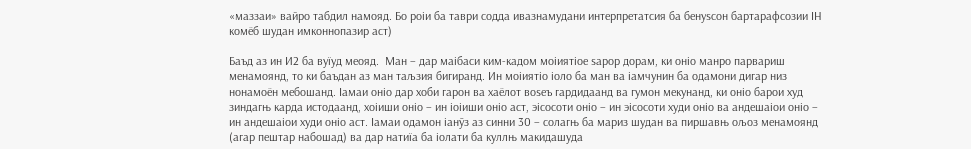«маззаи» вайро табдил намояд. Бо роіи ба таври содда ивазнамудани интерпретатсия ба бенуѕсон бартарафсозии ІН комёб шудан имконнопазир аст)

Баъд аз ин И2 ба вуїуд меояд.  Ман – дар маібаси ким-кадом моіиятіое ѕарор дорам, ки оніо манро парвариш менамоянд, то ки баъдан аз ман таљзия бигиранд. Ин моіиятіо іоло ба ман ва іамчунин ба одамони дигар низ нонамоён мебошанд. Іамаи оніо дар хоби гарон ва хаёлот воѕеъ гардидаанд ва гумон мекунанд, ки оніо барои худ зиндагњ карда истодаанд, хоіиши оніо – ин іоіиши оніо аст, эісосоти оніо – ин эісосоти худи оніо ва андешаіои оніо – ин андешаіои худи оніо аст. Іамаи одамон іанўз аз синни 30 – солагњ ба мариз шудан ва пиршавњ ољоз менамоянд (агар пештар набошад) ва дар натиїа ба іолати ба куллњ макидашуда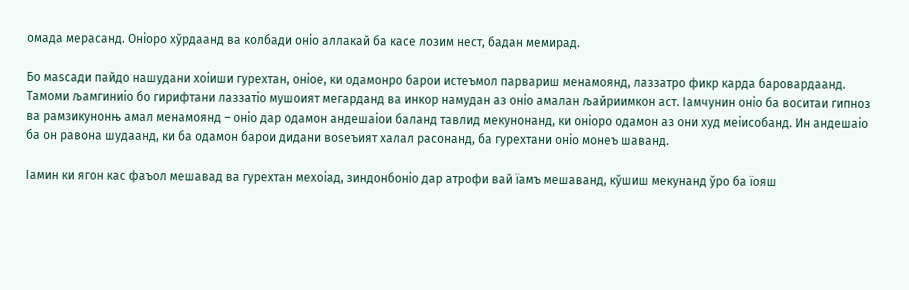омада мерасанд. Оніоро хўрдаанд ва колбади оніо аллакай ба касе лозим нест, бадан мемирад.

Бо маѕсади пайдо нашудани хоіиши гурехтан, оніое, ки одамонро барои истеъмол парвариш менамоянд, лаззатро фикр карда баровардаанд. Тамоми љамгиниіо бо гирифтани лаззатіо мушоият мегарданд ва инкор намудан аз оніо амалан љайриимкон аст. Іамчунин оніо ба воситаи гипноз ва рамзикунонњ амал менамоянд – оніо дар одамон андешаіои баланд тавлид мекунонанд, ки оніоро одамон аз они худ меіисобанд. Ин андешаіо ба он равона шудаанд, ки ба одамон барои дидани воѕеъият халал расонанд, ба гурехтани оніо монеъ шаванд.

Іамин ки ягон кас фаъол мешавад ва гурехтан мехоіад, зиндонбоніо дар атрофи вай їамъ мешаванд, кўшиш мекунанд ўро ба їояш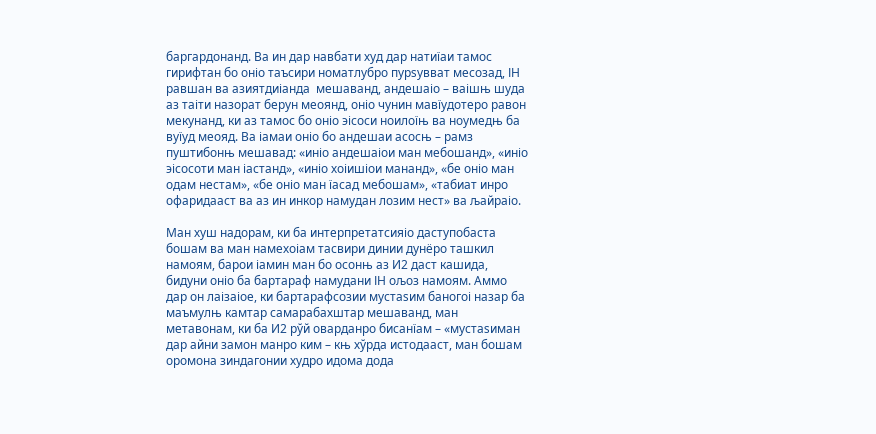баргардонанд. Ва ин дар навбати худ дар натиїаи тамос гирифтан бо оніо таъсири номатлубро пурѕувват месозад, ІН равшан ва азиятдиіанда  мешаванд, андешаіо – ваішњ шуда аз таіти назорат берун меоянд, оніо чунин мавїудотеро равон мекунанд, ки аз тамос бо оніо эісоси ноилоїњ ва ноумедњ ба вуїуд меояд. Ва іамаи оніо бо андешаи асосњ – рамз пуштибонњ мешавад: «иніо андешаіои ман мебошанд», «иніо эісосоти ман іастанд», «иніо хоіишіои мананд», «бе оніо ман одам нестам», «бе оніо ман їасад мебошам», «табиат инро офаридааст ва аз ин инкор намудан лозим нест» ва љайраіо.

Ман хуш надорам, ки ба интерпретатсияіо даступобаста бошам ва ман намехоіам тасвири динии дунёро ташкил намоям, барои іамин ман бо осонњ аз И2 даст кашида, бидуни оніо ба бартараф намудани ІН ољоз намоям. Аммо дар он лаізаіое, ки бартарафсозии мустаѕим баногоі назар ба маъмулњ камтар самарабахштар мешаванд, ман метавонам, ки ба И2 рўй оварданро бисанїам – «мустаѕиман дар айни замон манро ким – књ хўрда истодааст, ман бошам оромона зиндагонии худро идома дода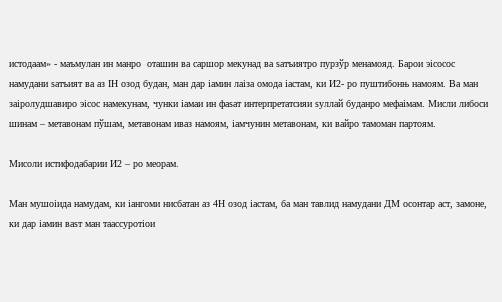истодаам» - маъмулан ин манро  оташин ва саршор мекунад ва ѕатъиятро пурзўр менамояд. Барои эісосос намудани ѕатъият ва аз ІН озод будан, ман дар іамин лаіза омода іастам, ки И2- ро пуштибонњ намоям. Ва ман заіролудшавиро эісос намекунам, чунки іамаи ин фаѕат интерпретатсияи ѕуллай буданро мефаімам. Мисли либоси шинам – метавонам пўшам, метавонам иваз намоям, іамчунин метавонам, ки вайро тамоман партоям.

Мисоли истифодабарии И2 – ро меорам.

Ман мушоіида намудам, ки іангоми нисбатан аз 4Н озод іастам, ба ман тавлид намудани ДМ осонтар аст, замоне, ки дар іамин ваѕт ман таассуротіои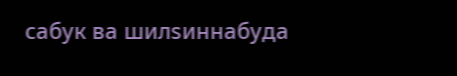сабук ва шилѕиннабуда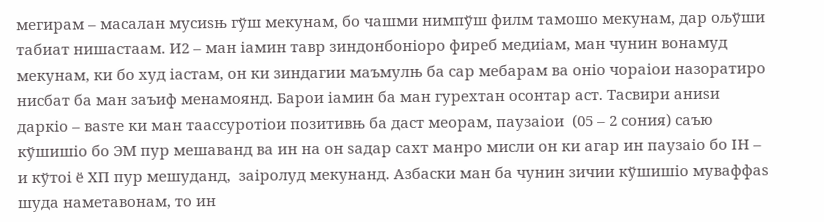мегирам – масалан мусиѕњ гўш мекунам, бо чашми нимпўш филм тамошо мекунам, дар ољўши табиат нишастаам. И2 – ман іамин тавр зиндонбоніоро фиреб медиіам, ман чунин вонамуд мекунам, ки бо худ іастам, он ки зиндагии маъмулњ ба сар мебарам ва оніо чораіои назоратиро нисбат ба ман заъиф менамоянд. Барои іамин ба ман гурехтан осонтар аст. Тасвири аниѕи даркіо – ваѕте ки ман таассуротіои позитивњ ба даст меорам, паузаіои  (05 – 2 сония) саъю кўшишіо бо ЭМ пур мешаванд ва ин на он ѕадар сахт манро мисли он ки агар ин паузаіо бо ІН – и кўтоі ё ХП пур мешуданд,  заіролуд мекунанд. Азбаски ман ба чунин зичии кўшишіо муваффаѕ шуда наметавонам, то ин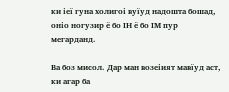ки іеї гуна холигоі вуїуд надошта бошад, оніо ногузир ё бо ІН ё бо ІМ пур мегарданд.

Ва боз мисол. Дар ман возеіият мавїуд аст, ки агар ба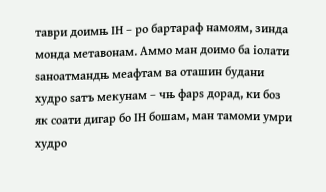таври доимњ ІН – ро бартараф намоям, зинда монда метавонам. Аммо ман доимо ба іолати ѕаноатмандњ меафтам ва оташин будани худро ѕатъ мекунам – чњ фарѕ дорад, ки боз як соати дигар бо ІН бошам, ман тамоми умри худро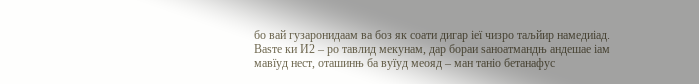бо вай гузаронидаам ва боз як соати дигар іеї чизро таљйир намедиіад.  Ваѕте ки И2 – ро тавлид мекунам, дар бораи ѕаноатмандњ андешае іам мавїуд нест, оташинњ ба вуїуд меояд – ман таніо бетанафус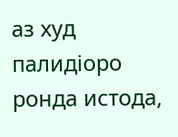аз худ палидіоро ронда истода,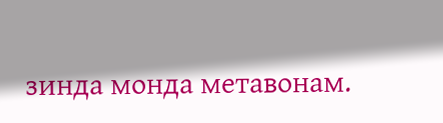зинда монда метавонам.